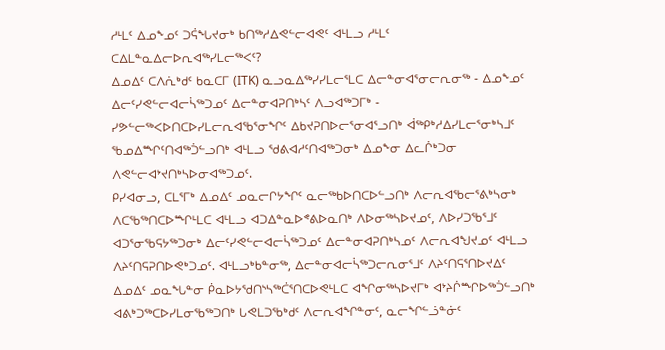ᓱᒻᒪᑦ ᐃᓄᖕᓄᑦ ᑐᕌᖓᔪᓂᒃ ᑲᑎᖅᓱᐃᕙᓪᓕᐊᕙᑦ ᐊᒻᒪᓗ ᓱᒻᒪᑦ ᑕᐃᒪᓐᓇᐃᓕᐅᕆᐊᖅᓯᒪᓕᖅᐸᑦ?
ᐃᓄᐃᑦ ᑕᐱᕇᒃᑯᑦ ᑲᓇᑕᒥ (ITK) ᓇᓗᓇᐃᖅᓯᓯᒪᓕᕐᒪᑕ ᐃᓕᓐᓂᐊᕐᓂᓕᕆᓂᖅ - ᐃᓄᖕᓄᑦ ᐃᓕᑦᓯᕙᓪᓕᐊᓕᓵᖅᑐᓄᑦ ᐃᓕᓐᓂᐊᕈᑎᒃᓴᑦ ᐱᓗᐊᖅᑐᒥᒃ - ᓯᕗᓪᓕᖅᐸᐅᑎᑕᐅᓯᒪᓕᕆᐊᖃᕐᓂᖏᑦ ᐃᑲᔪᕈᑎᐅᓕᕐᓂᐊᕐᓗᑎᒃ ᐋᖅᑭᒃᓱᐃᓯᒪᓕᕐᓂᒃᓴᒧᑦ ᖃᓄᐃᖖᒋᑦᑎᐊᖅᑑᓪᓗᑎᒃ ᐊᒻᒪᓗ ᖁᕕᐊᓱᑦᑎᐊᖅᑐᓂᒃ ᐃᓄᖕᓂ ᐃᓚᒌᒃᑐᓂ ᐱᕙᓪᓕᐊᔾᔪᑎᒃᓴᐅᓂᐊᖅᑐᓄᑦ.
ᑭᓯᐊᓂᓗ, ᑕᒪᕐᒥᒃ ᐃᓄᐃᑦ ᓄᓇᓕᒋᔭᖏᑦ ᓇᓕᖅᑲᐅᑎᑕᐅᓪᓗᑎᒃ ᐱᓕᕆᐊᖃᓕᕐᕕᒃᓴᓂᒃ ᐱᑕᖃᖅᑎᑕᐅᖖᒋᒻᒪᑕ ᐊᒻᒪᓗ ᐊᑐᐃᓐᓇᐅᕝᕕᐅᓇᑎᒃ ᐱᐅᓂᖅᓴᐅᔪᓄᑦ, ᐱᐅᓯᑐᖃᕐᒧᑦ ᐊᑐᕐᓂᖃᕋᔭᖅᑐᓂᒃ ᐃᓕᑦᓯᕙᓪᓕᐊᓕᓵᖅᑐᓄᑦ ᐃᓕᓐᓂᐊᕈᑎᒃᓴᓄᑦ ᐱᓕᕆᐊᖑᔪᓄᑦ ᐊᒻᒪᓗ ᐱᔨᑦᑎᕋᕈᑎᐅᕙᒃᑐᓄᑦ. ᐊᒻᒪᓗᒃᑲᓐᓂᖅ, ᐃᓕᓐᓂᐊᓕᓵᖅᑐᓕᕆᓂᕐᒧᑦ ᐱᔨᑦᑎᕋᕐᑎᐅᔪᐃᑦ ᐃᓄᐃᑦ ᓄᓇᖓᓐᓂ ᑮᓇᐅᔭᖁᑎᔅᓴᖅᑖᕐᑎᑕᐅᕙᒻᒪᑕ ᐊᖏᓂᖅᓴᐅᔪᒥᒃ ᐊᔾᔨᒌᖖᒋᐅᖅᑑᓪᓗᑎᒃ ᐊᕕᒃᑐᖅᑕᐅᓯᒪᓂᖃᖅᑐᑎᒃ ᒐᕙᒪᑐᖃᒃᑯᑦ ᐱᓕᕆᐊᖏᓐᓂᑦ, ᓇᓕᖏᓪᓘᓐᓃᑦ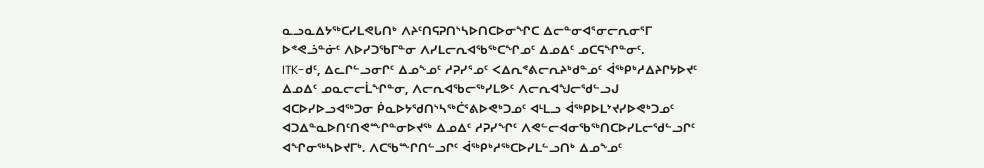ᓇᓗᓇᐃᔭᖅᑕᓯᒪᕙᒐᑎᒃ ᐱᔨᑦᑎᕋᕈᑎᔅᓴᐅᑎᑕᐅᓂᖏᑕ ᐃᓕᓐᓂᐊᕐᓂᓕᕆᓂᕐᒥ ᐅᕝᕙᓘᓐᓃᑦ ᐱᐅᓯᑐᖃᒥᓐᓂ ᐱᓯᒪᓕᕆᐊᖃᖅᑕᖏᓄᑦ ᐃᓄᐃᑦ ᓄᑕᕋᖏᓐᓂᑦ.
ITK-ᑯᑦ, ᐃᓚᒋᓪᓗᓂᒋᑦ ᐃᓄᖕᓄᑦ ᓱᕈᓯᕐᓄᑦ ᐸᐃᕆᕝᕕᓕᕆᔨᒃᑯᓐᓄᑦ ᐋᖅᑭᒃᓱᐃᔨᒋᔭᐅᔪᑦ ᐃᓄᐃᑦ ᓄᓇᓕᓕᒫᖏᓐᓂ, ᐱᓕᕆᐊᖃᓕᖅᓯᒪᕗᑦ ᐱᓕᕆᐊᖑᓕᖁᓪᓗᒍ ᐊᑕᐅᓯᐅᓗᐊᖅᑐᓂ ᑮᓇᐅᔭᖁᑎᔅᓴᖅᑖᕐᕕᐅᕙᒃᑐᓄᑦ ᐊᒻᒪᓗ ᐋᖅᑭᐅᒪᔾᔪᓯᐅᕙᒃᑐᓄᑦ ᐊᑐᐃᓐᓇᐅᑎᑦᑎᕙᖖᒋᓐᓂᐅᔪᖅ ᐃᓄᐃᑦ ᓱᕈᓯᖏᑦ ᐱᕙᓪᓕᐊᓂᖃᖅᑎᑕᐅᓯᒪᓕᖁᓪᓗᒋᑦ ᐊᖏᓂᖅᓴᐅᔪᒥᒃ. ᐱᑕᖃᖖᒋᑎᓪᓗᒋᑦ ᐋᖅᑭᒃᓱᖅᑕᐅᓯᒪᓪᓗᑎᒃ ᐃᓄᖕᓄᑦ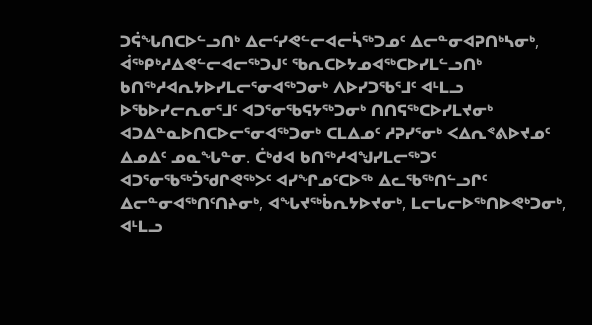ᑐᕌᖓᑎᑕᐅᓪᓗᑎᒃ ᐃᓕᑦᓯᕙᓪᓕᐊᓕᓵᖅᑐᓄᑦ ᐃᓕᓐᓂᐊᕈᑎᒃᓴᓂᒃ, ᐋᖅᑭᒃᓱᐃᕙᓪᓕᐊᓕᖅᑐᒍᑦ ᖃᕆᑕᐅᔭᓄᐊᖅᑕᐅᓯᒪᓪᓗᑎᒃ ᑲᑎᖅᓱᐊᕆᔭᐅᓯᒪᓕᕐᓂᐊᖅᑐᓂᒃ ᐱᐅᓯᑐᖃᕐᒧᑦ ᐊᒻᒪᓗ ᐅᖃᐅᓯᓕᕆᓂᕐᒧᑦ ᐊᑐᕐᓂᖃᕋᔭᖅᑐᓂᒃ ᑎᑎᕋᖅᑕᐅᓯᒪᔪᓂᒃ ᐊᑐᐃᓐᓇᐅᑎᑕᐅᓕᕐᓂᐊᖅᑐᓂᒃ ᑕᒪᐃᓄᑦ ᓱᕈᓯᕐᓂᒃ ᐸᐃᕆᕝᕕᐅᔪᓄᑦ ᐃᓄᐃᑦ ᓄᓇᖓᓐᓂ. ᑖᒃᑯᐊ ᑲᑎᖅᓱᐊᖑᓯᒪᓕᖅᑐᑦ ᐊᑐᕐᓂᖃᖅᑑᖁᒋᕙᖅᐳᑦ ᐊᓯᖏᓄᑦᑕᐅᖅ ᐃᓚᖃᖅᑎᓪᓗᒋᑦ ᐃᓕᓐᓂᐊᖅᑎᑦᑎᔨᓂᒃ, ᐊᖓᔪᖅᑳᕆᔭᐅᔪᓂᒃ, ᒪᓕᒐᓕᐅᖅᑎᐅᕙᒃᑐᓂᒃ, ᐊᒻᒪᓗ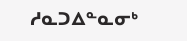ᓱᓇᑐᐃᓐᓇᓂᒃ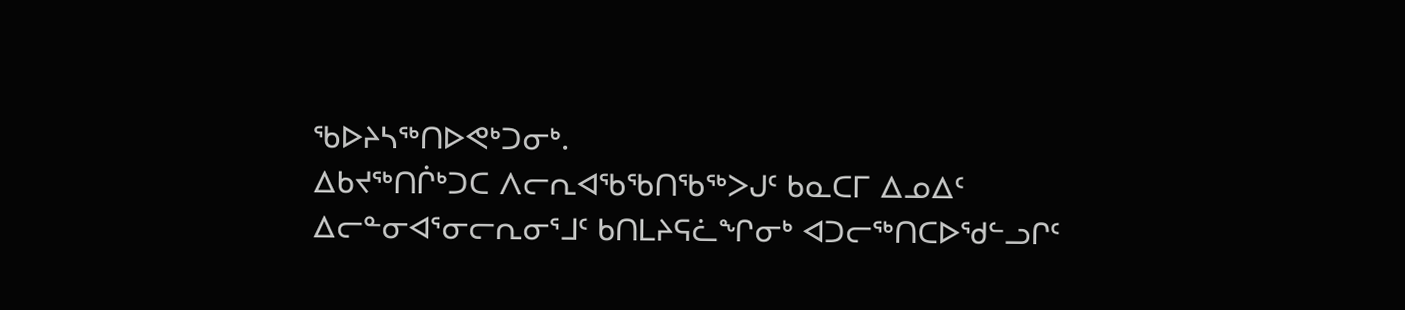ᖃᐅᔨᓴᖅᑎᐅᕙᒃᑐᓂᒃ.
ᐃᑲᔪᖅᑎᒌᒃᑐᑕ ᐱᓕᕆᐊᖃᖃᑎᖃᖅᐳᒍᑦ ᑲᓇᑕᒥ ᐃᓄᐃᑦ ᐃᓕᓐᓂᐊᕐᓂᓕᕆᓂᕐᒧᑦ ᑲᑎᒪᔨᕋᓛᖏᓂᒃ ᐊᑐᓕᖅᑎᑕᐅᖁᓪᓗᒋᑦ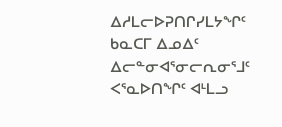ᐃᓱᒪᓕᐅᕈᑎᒋᓯᒪᔭᖏᑦ ᑲᓇᑕᒥ ᐃᓄᐃᑦ ᐃᓕᓐᓂᐊᕐᓂᓕᕆᓂᕐᒧᑦ ᐸᕐᓇᐅᑎᖏᑦ ᐊᒻᒪᓗ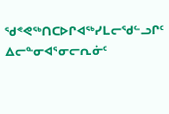ᖁᕝᕙᖅᑎᑕᐅᒋᐊᖅᓯᒪᓕᖁᓪᓗᒋᑦ ᐃᓕᓐᓂᐊᕐᓂᓕᕆᓃᑦ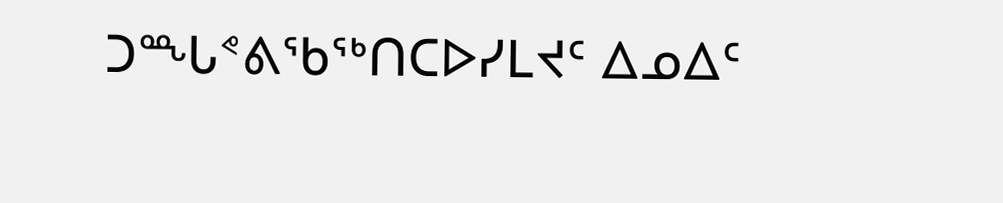ᑐᖖᒐᕝᕕᖃᖅᑎᑕᐅᓯᒪᔪᑦ ᐃᓄᐃᑦ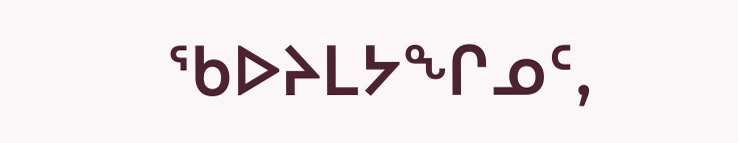ᖃᐅᔨᒪᔭᖏᓄᑦ,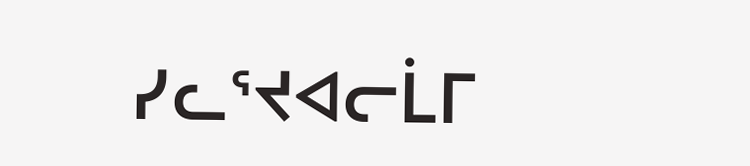ᓯᓚᕐᔪᐊᓕᒫᒥ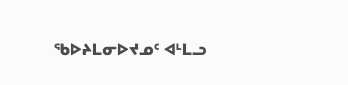ᖃᐅᔨᒪᓂᐅᔪᓄᑦ ᐊᒻᒪᓗ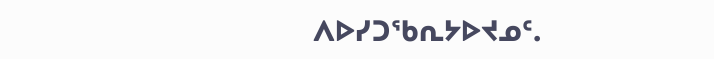ᐱᐅᓯᑐᖃᕆᔭᐅᔪᓄᑦ.